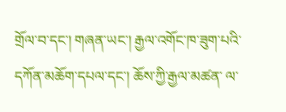གྲོལ་བ་དང་། གཞན་ཡང་། རྒྱལ་འགོང་ཁ་ཟུག་པའི་དཀོན་མཆོག་དཔལ་དང་། ཆོས་ཀྱི་རྒྱལ་མཚན་ ལ་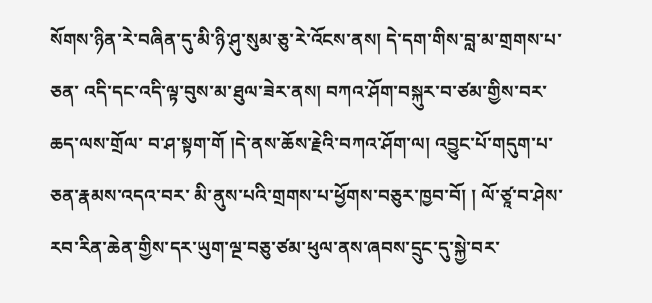སོགས་ཉིན་རེ་བཞིན་དུ་མི་ཉི་ཤུ་སུམ་ཅུ་རེ་འོངས་ནས། དེ་དག་གིས་བླ་མ་གྲགས་པ་ཅན་ འདི་དང་འདི་ལྟ་བུས་མ་ཐུལ་ཟེར་ནས། བཀའ་ཤོག་བསྐུར་བ་ཙམ་གྱིས་བར་ཆད་ལས་གྲོལ་ བ་ཤ་སྟག་གོ །དེ་ནས་ཆོས་རྗེའི་བཀའ་ཤོག་ལ། འབྱུང་པོ་གདུག་པ་ཅན་རྣམས་འདའ་བར་ མི་ནུས་པའི་གྲགས་པ་ཕྱོགས་བཅུར་ཁྱབ་བོ། ། ལོ་ཙཱ་བ་ཤེས་རབ་རིན་ཆེན་གྱིས་དར་ཡུག་ལྔ་བཅུ་ཙམ་ཕུལ་ནས་ཞབས་དྲུང་དུ་སྐྱེ་བར་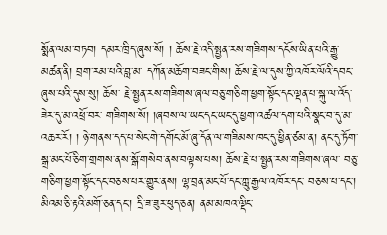སྨོན་ལམ་བཏབ། དམར་ཁྲིད་ཞུས་སོ། ། ཆོས་རྗེ་འདི་སྤྱན་རས་གཟིགས་དངོས་ཡིན་པའི་རྒྱུ་མཚན་ནི། བྲག་རམ་པའི་བླ་མ་ དཀོན་མཆོག་བཟང་གིས། ཆོས་རྗེ་ལ་དུས་ཀྱི་འཁོར་ལོའི་དབང་ཞུས་པའི་དུས་སུ། ཆོས་ རྗེ་སྤྱན་རས་གཟིགས་ཞལ་བཅུ་གཅིག་ཕྱག་སྟོང་དང་ལྡན་པ་སྐུ་ལ་འོད་ཟེར་དུ་མ་འཕྲོ་བར་ གཟིགས་སོ། །ཞབས་ལ་ཡང་དང་ཡང་དུ་ཕྱག་འཚལ་དག་པའི་སྣང་བ་དུ་མ་འཆར་རོ། ། ཉེ་གནས་དད་པ་སེང་གེ་དགོང་མོ་ཞུ་དོན་ལ་གཟིམས་ཁང་དུ་ཕྱིན་ཙམ་ན། ནང་དུ་ཏོག་ སྒྲ་མང་པོ་ཅིག་གྲགས་ནས་སྒོ་གསེབ་ནས་བལྟས་པས། ཆོས་རྗེ་པ་སྤྱན་རས་གཟིགས་ཞལ་ བཅུ་གཅིག་ཕྱག་སྟོང་དང་བཅས་པར་གྱུར་ནས། ལྷ་བྲན་མང་པོ་དང་ཀླུ་རྒྱལ་འཁོར་དང་ བཅས་པ་དང་། མིའམ་ཅི་རྟའི་མགོ་ཅན་དང་། དྲི་ཟ་ཟུར་ཕུད་ཅན། ནམ་མཁའ་ལྡིང་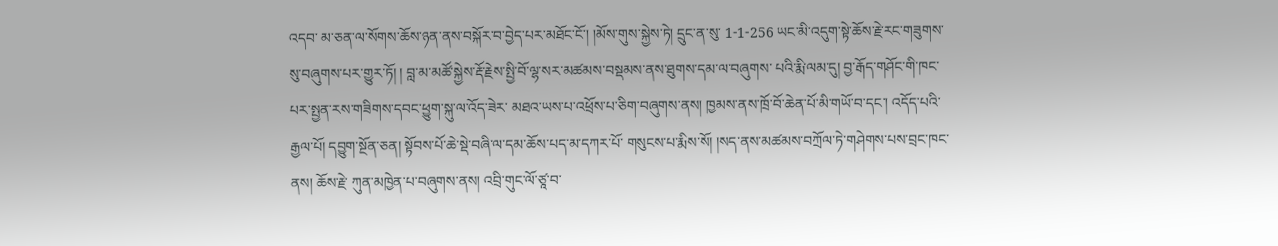འདབ་ མ་ཅན་ལ་སོགས་ཆོས་ཉན་ནས་བསྐོར་བ་བྱེད་པར་མཐོང་ངོ་། །མོས་གུས་སྐྱེས་ཏེ། དྲུང་ན་སུ་ 1-1-256 ཡང་མི་འདུག་སྟེ་ཆོས་རྗེ་རང་གཟུགས་སུ་བཞུགས་པར་གྱུར་ཏོ། ། བླ་མ་མཚོ་སྐྱེས་རྡོ་རྗེས་སྤྱི་བོ་ལྷ་སར་མཚམས་བསྡམས་ནས་ཐུགས་དམ་ལ་བཞུགས་ པའི་རྨི་ལམ་དུ། བྱ་རྒོད་གཤོང་གི་ཁང་པར་སྤྱན་རས་གཟིགས་དབང་ཕྱུག་སྐུ་ལ་འོད་ཟེར་ མཐའ་ཡས་པ་འཕྲོས་པ་ཅིག་བཞུགས་ནས། ཁྱམས་ནས་ཁྲོ་བོ་ཆེན་པོ་མི་གཡོ་བ་དང་། འདོད་པའི་རྒྱལ་པོ། དབྱུག་སྔོན་ཅན། སྟོབས་པོ་ཆེ་སྡེ་བཞི་ལ་དམ་ཆོས་པད་མ་དཀར་པོ་ གསུངས་པ་རྨིས་སོ། །སད་ནས་མཚམས་བཀྲོལ་ཏེ་གཤེགས་པས་བྲང་ཁང་ནས། ཆོས་རྗེ་ ཀུན་མཁྱེན་པ་བཞུགས་ནས། འབྲི་གུང་ལོ་ཙཱ་བ་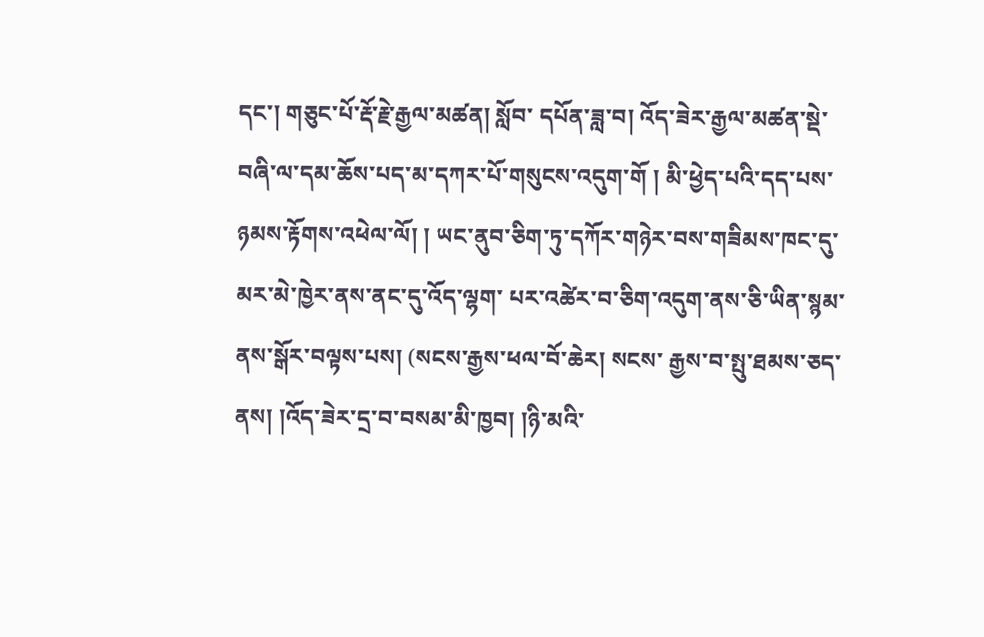དང་། གཅུང་པོ་རྡོ་རྗེ་རྒྱལ་མཚན། སློབ་ དཔོན་ཟླ་བ། འོད་ཟེར་རྒྱལ་མཚན་སྡེ་བཞི་ལ་དམ་ཆོས་པད་མ་དཀར་པོ་གསུངས་འདུག་གོ ། མི་ཕྱེད་པའི་དད་པས་ཉམས་རྟོགས་འཕེལ་ལོ། ། ཡང་ནུབ་ཅིག་ཏུ་དཀོར་གཉེར་བས་གཟིམས་ཁང་དུ་མར་མེ་ཁྱེར་ནས་ནང་དུ་འོད་ལྷག་ པར་འཚེར་བ་ཅིག་འདུག་ནས་ཅི་ཡིན་སྙམ་ནས་སྒོར་བལྟས་པས། (སངས་རྒྱས་ཕལ་བོ་ཆེར། སངས་ རྒྱས་བ་སྤུ་ཐམས་ཅད་ནས། །འོད་ཟེར་དྲ་བ་བསམ་མི་ཁྱབ། །ཉི་མའི་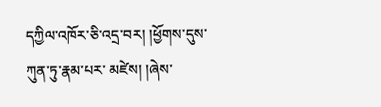དཀྱིལ་འཁོར་ཅི་འདྲ་བར། །ཕྱོགས་དུས་ཀུན་ཏུ་རྣམ་པར་ མཛེས། །ཞེས་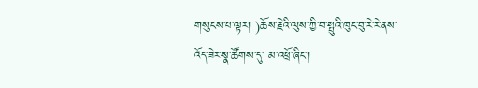གསུངས་པ་ལྟར། )ཆོས་རྗེའི་ལུས་ཀྱི་བ་སྤུའི་ཁུང་བུ་རེ་རེ་ནས་འོད་ཟེར་སྣ་ཚོགས་དུ་ མ་འཕྲོ་ཞིང་།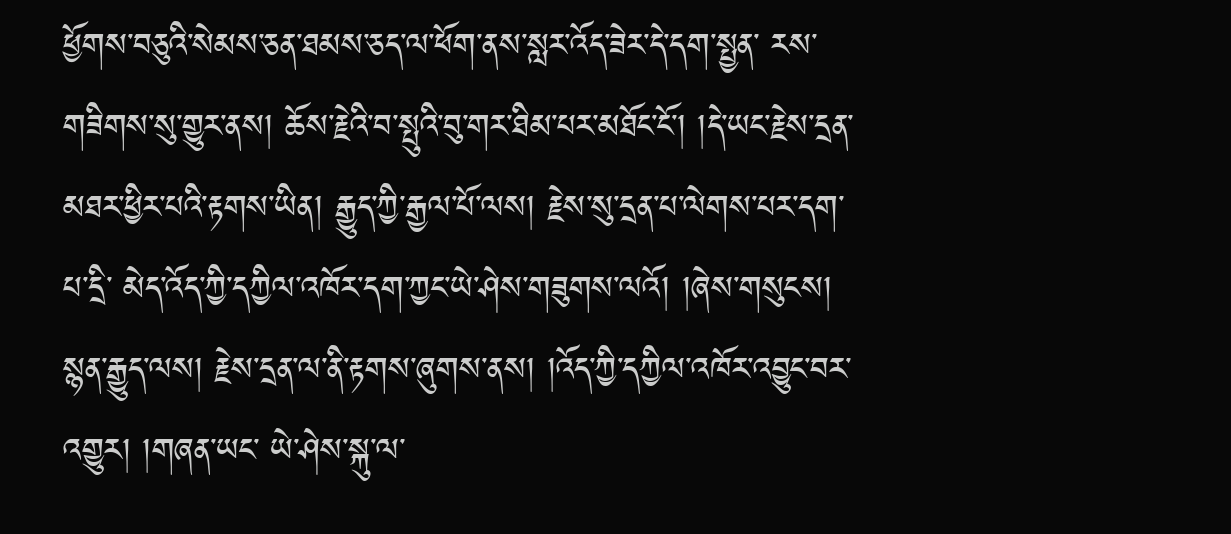ཕྱོགས་བཅུའི་སེམས་ཅན་ཐམས་ཅད་ལ་ཕོག་ནས་སླར་འོད་ཟེར་དེ་དག་སྤྱན་ རས་གཟིགས་སུ་གྱུར་ནས། ཆོས་རྗེའི་བ་སྤུའི་བུ་གར་ཐིམ་པར་མཐོང་ངོ་། །དེ་ཡང་རྗེས་དྲན་ མཐར་ཕྱིར་པའི་རྟགས་ཡིན། རྒྱུད་ཀྱི་རྒྱལ་པོ་ལས། རྗེས་སུ་དྲན་པ་ལེགས་པར་དག་པ་དྲི་ མེད་འོད་ཀྱི་དཀྱིལ་འཁོར་དག་ཀྱང་ཡེ་ཤེས་གཟུགས་ལའོ། །ཞེས་གསུངས། སྙན་རྒྱུད་ལས། རྗེས་དྲན་ལ་ནི་རྟགས་ཞུགས་ནས། །འོད་ཀྱི་དཀྱིལ་འཁོར་འབྱུང་བར་འགྱུར། །གཞན་ཡང་ ཡེ་ཤེས་སྐུ་ལ་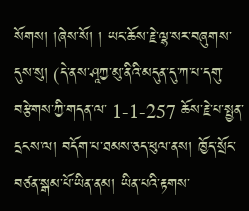སོགས། །ཞེས་སོ། ། ཡང་ཆོས་རྗེ་ལྷ་སར་བཞུགས་དུས་སུ། (དེ་ནས་ཤཱཀྱ་མུ་ནིའི་མདུན་དུ་ཀ་པ་དགུ་བརྩེགས་ཀྱི་གདན་ལ་ 1-1-257 ཆོས་རྗེ་པ་སྤྱན་དྲངས་ལ། བདོག་པ་ཐམས་ཅད་ཕུལ་ནས། ཁྱོད་སྲོང་བཙན་སྒམ་པོ་ཡིན་ནམ། ཡིན་པའི་རྟགས་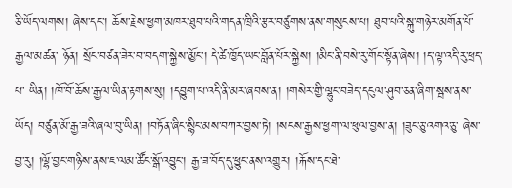ཅི་ཡོད་ལགས། ཞེས་དང་། ཆོས་རྗེས་ཕྱག་མཁར་ཐུབ་པའི་གདན་ཁྲིའི་རྩར་བཙུགས་ནས་གསུངས་པ། ཐུབ་པའི་སྐུ་གཉེར་མགོན་པོ་རྒྱལ་མཚན་ ཉོན། སྲོང་བཙན་ཟེར་བ་བདག་སྐྱེས་མྱོང་། དེ་ཚེ་ཁྱོད་ཡང་བློན་པོར་སྐྱེས། །མིང་ནི་བསེ་རུ་གོང་སྟོན་ཞེས། །ད་ལྟ་འདི་རུ་ཕྲད་པ་ ཡིན། །ཁོ་བོ་ཆོས་རྒྱལ་ཡིན་རྟགས་སུ། །དབྱུག་པ་འདི་ནི་མར་ཞབས་ན། །གསེར་གྱི་ལྷུང་བཟེད་དངུལ་ཤུབ་ཅན་ཞིག་སྦས་ནས་ ཡོད། བཙུན་མོ་རྒྱ་ཟའི་ཞལ་བུ་ཡིན། །བཏོན་ཞིང་སྙིང་མས་བཀར་བྱས་ཏེ། །སངས་རྒྱས་ཕྱག་ལ་ཕུལ་བྱས་ན། །ཟུང་ཅུ་འགའ་ཅུ་ ཞེས་བྱ་རུ། །ལྷོ་བྱང་གཉིས་ནས་ཇ་ལམ་ཚོང་སྒོ་འབྱུང་། རྒྱ་ཟ་བོད་དུ་ཕྱུང་ནས་འགྱུར། །རྐོས་དང་ཐེ་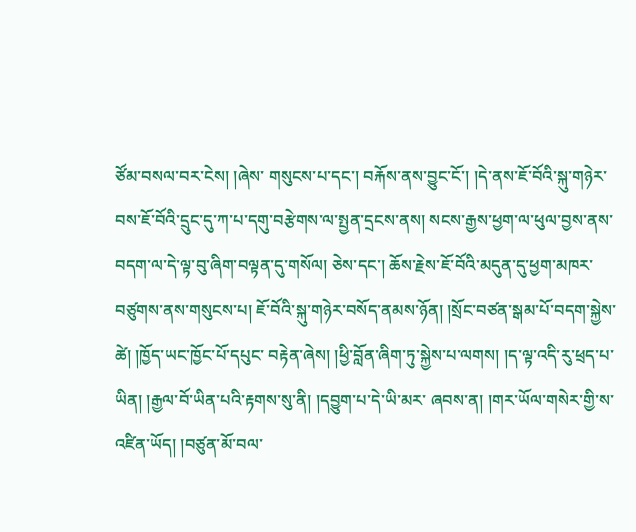ཙོམ་བསལ་བར་ངེས། །ཞེས་ གསུངས་པ་དང་། བརྐོས་ནས་བྱུང་ངོ་། །དེ་ནས་ཇོ་བོའི་སྐུ་གཉེར་བས་ཇོ་བོའི་དྲུང་དུ་ཀ་པ་དགུ་བརྩེགས་ལ་སྤྱན་དྲངས་ནས། སངས་རྒྱས་ཕྱག་ལ་ཕུལ་བྱས་ནས་བདག་ལ་དེ་ལྟ་བུ་ཞིག་བལྟན་དུ་གསོལ། ཅེས་དང་། ཆོས་རྗེས་ཇོ་བོའི་མདུན་དུ་ཕྱག་མཁར་ བཙུགས་ནས་གསུངས་པ། ཇོ་བོའི་སྐུ་གཉེར་བསོད་ནམས་ཉོན། །སྲོང་བཙན་སྒམ་པོ་བདག་སྐྱེས་ཚེ། །ཁྱོད་ཡང་ཁྱོང་པོ་དཔུང་ བརྟེན་ཞེས། །ཕྱི་བློན་ཞིག་ཏུ་སྐྱེས་པ་ལགས། །ད་ལྟ་འདི་རུ་ཕྲད་པ་ཡིན། །རྒྱལ་བོ་ཡིན་པའི་རྟགས་སུ་ནི། །དབྱུག་པ་དེ་ཡི་མར་ ཞབས་ན། །གར་ཡོལ་གསེར་གྱི་ས་འཛིན་ཡོད། །བཙུན་མོ་བལ་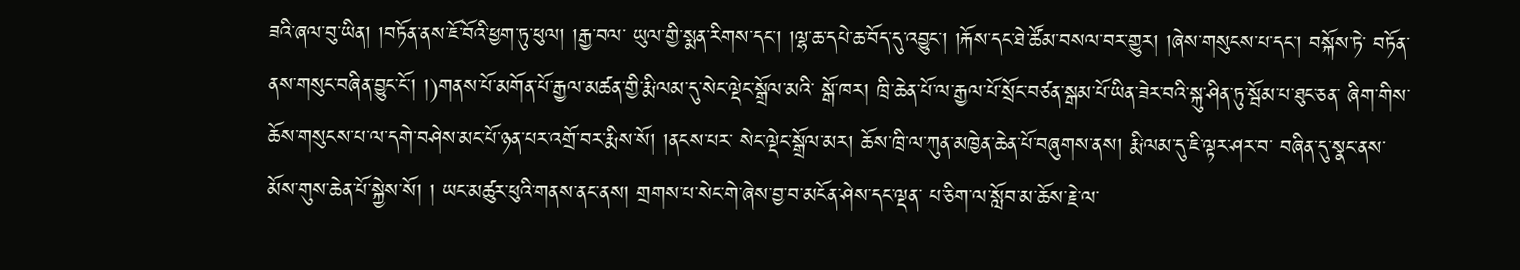ཟའི་ཞལ་བུ་ཡིན། །བཏོན་ནས་ཇོ་བོའི་ཕྱག་ཏུ་ཕུལ། །རྒྱ་བལ་ ཡུལ་གྱི་སྨན་རིགས་དང་། །ལྷ་ཆ་དཔེ་ཆ་བོད་དུ་འབྱུང་། །རྐོས་དང་ཐེ་ཚོམ་བསལ་བར་གྱུར། །ཞེས་གསུངས་པ་དང་། བསྐོས་ཏེ་ བཏོན་ནས་གསུང་བཞིན་བྱུང་ངོ་། །)གནས་པོ་མགོན་པོ་རྒྱལ་མཚན་གྱི་རྨི་ལམ་དུ་སེང་ལྡེང་སྒྲོལ་མའི་ སྒོ་ཁར། ཁྲི་ཆེན་པོ་ལ་རྒྱལ་པོ་སྲོང་བཙན་སྒམ་པོ་ཡིན་ཟེར་བའི་སྐུ་ཤིན་ཏུ་སྦོམ་པ་ཐུང་ཅན་ ཞིག་གིས་ཆོས་གསུངས་པ་ལ་དགེ་བཤེས་མང་པོ་ཉན་པར་འགྲོ་བར་རྨིས་སོ། །ནངས་པར་ སེང་ལྡེང་སྒྲོལ་མར། ཆོས་ཁྲི་ལ་ཀུན་མཁྱེན་ཆེན་པོ་བཞུགས་ནས། རྨི་ལམ་དུ་ཇི་ལྟར་ཤར་བ་ བཞིན་དུ་སྣང་ནས་མོས་གུས་ཆེན་པོ་སྐྱེས་སོ། ། ཡང་མཚུར་ཕུའི་གནས་ནང་ནས། གྲགས་པ་སེང་གེ་ཞེས་བྱ་བ་མངོན་ཤེས་དང་ལྡན་ པ་ཅིག་ལ་སློབ་མ་ཆོས་རྗེ་ལ་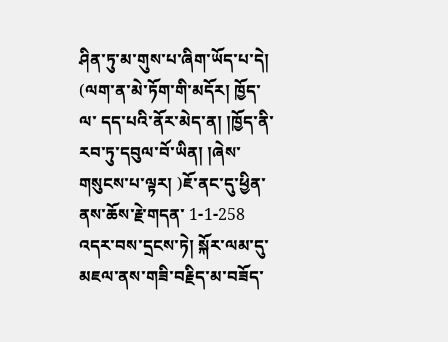ཤིན་ཏུ་མ་གུས་པ་ཞིག་ཡོད་པ་དེ། (ལག་ན་མེ་ཏོག་གི་མདོར། ཁྱོད་ལ་ དད་པའི་ནོར་མེད་ན། །ཁྱོད་ནི་རབ་ཏུ་དབུལ་བོ་ཡིན། །ཞེས་གསུངས་པ་ལྟར། )ཇོ་ནང་དུ་ཕྱིན་ནས་ཆོས་རྗེ་གདན་ 1-1-258 འདར་བས་དྲངས་ཏེ། སྐོར་ལམ་དུ་མཇལ་ནས་གཟི་བརྗིད་མ་བཟོད་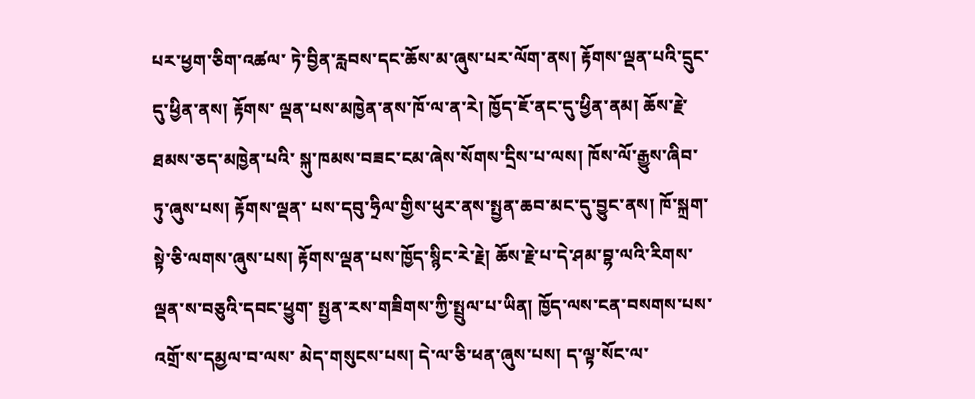པར་ཕྱག་ཅིག་འཚལ་ ཏེ་བྱིན་རླབས་དང་ཆོས་མ་ཞུས་པར་ལོག་ནས། རྟོགས་ལྡན་པའི་དྲུང་དུ་ཕྱིན་ནས། རྟོགས་ ལྡན་པས་མཁྱེན་ནས་ཁོ་ལ་ན་རེ། ཁྱོད་ཇོ་ནང་དུ་ཕྱིན་ནམ། ཆོས་རྗེ་ཐམས་ཅད་མཁྱེན་པའི་ སྐུ་ཁམས་བཟང་ངམ་ཞེས་སོགས་དྲིས་པ་ལས། ཁོས་ལོ་རྒྱུས་ཞིབ་ཏུ་ཞུས་པས། རྟོགས་ལྡན་ པས་དབུ་ཧྲིལ་གྱིས་ཕུར་ནས་སྤྱན་ཆབ་མང་དུ་བྱུང་ནས། ཁོ་སྐྲག་སྟེ་ཅི་ལགས་ཞུས་པས། རྟོགས་ལྡན་པས་ཁྱོད་སྙིང་རེ་རྗེ། ཆོས་རྗེ་པ་དེ་ཤམ་བྷ་ལའི་རིགས་ལྡན་ས་བཅུའི་དབང་ཕྱུག་ སྤྱན་རས་གཟིགས་ཀྱི་སྤྲུལ་པ་ཡིན། ཁྱོད་ལས་ངན་བསགས་པས་འགྲོ་ས་དམྱལ་བ་ལས་ མེད་གསུངས་པས། དེ་ལ་ཅི་ཕན་ཞུས་པས། ད་ལྟ་སོང་ལ་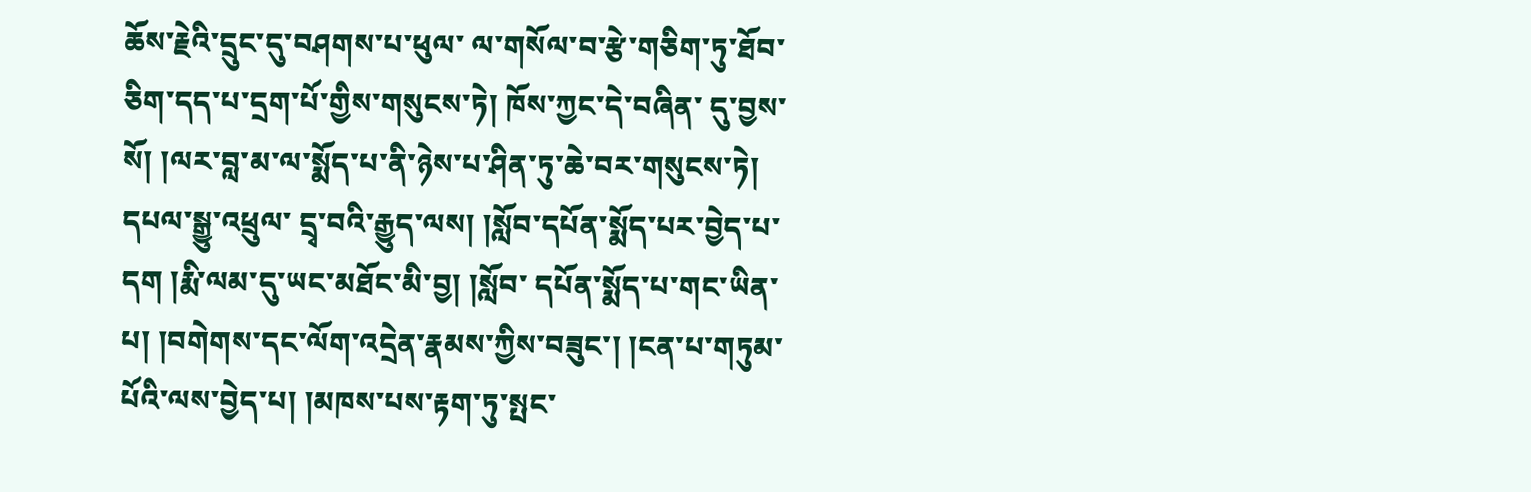ཆོས་རྗེའི་དྲུང་དུ་བཤགས་པ་ཕུལ་ ལ་གསོལ་བ་རྩེ་གཅིག་ཏུ་ཐོབ་ཅིག་དད་པ་དྲག་པོ་གྱིས་གསུངས་ཏེ། ཁོས་ཀྱང་དེ་བཞིན་ དུ་བྱས་སོ། །ལར་བླ་མ་ལ་སྨོད་པ་ནི་ཉེས་པ་ཤིན་ཏུ་ཆེ་བར་གསུངས་ཏེ། དཔལ་སྒྱུ་འཕྲུལ་ དྲྭ་བའི་རྒྱུད་ལས། །སློབ་དཔོན་སྨོད་པར་བྱེད་པ་དག །རྨི་ལམ་དུ་ཡང་མཐོང་མི་བྱ། །སློབ་ དཔོན་སྨོད་པ་གང་ཡིན་པ། །བགེགས་དང་ལོག་འདྲེན་རྣམས་ཀྱིས་བཟུང་། །ངན་པ་གཏུམ་ པོའི་ལས་བྱེད་པ། །མཁས་པས་རྟག་ཏུ་སྤང་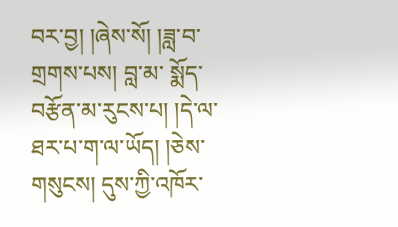བར་བྱ། །ཞེས་སོ། །ཟླ་བ་གྲགས་པས། བླ་མ་ སྨོད་བརྩོན་མ་རུངས་པ། །དེ་ལ་ཐར་པ་ག་ལ་ཡོད། །ཅེས་གསུངས། དུས་ཀྱི་འཁོར་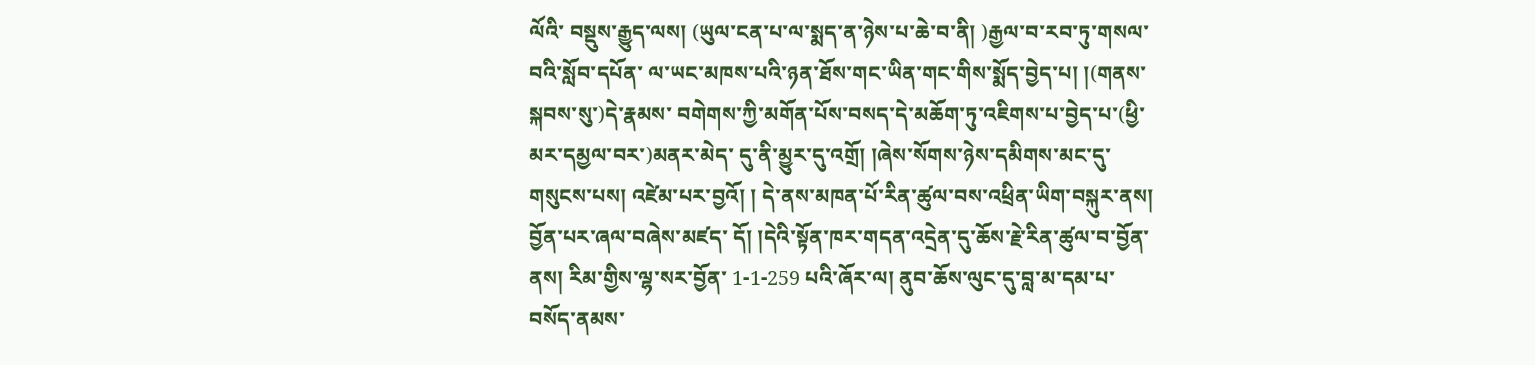ལོའི་ བསྡུས་རྒྱུད་ལས། (ཡུལ་ངན་པ་ལ་སྨད་ན་ཉེས་པ་ཆེ་བ་ནི། )རྒྱལ་བ་རབ་ཏུ་གསལ་བའི་སློབ་དཔོན་ ལ་ཡང་མཁས་པའི་ཉན་ཐོས་གང་ཡིན་གང་གིས་སྨོད་བྱེད་པ། །(གནས་སྐབས་སུ་)དེ་རྣམས་ བགེགས་ཀྱི་མགོན་པོས་བསད་དེ་མཆོག་ཏུ་འཇིགས་པ་བྱེད་པ་(ཕྱི་མར་དམྱལ་བར་)མནར་མེད་ དུ་ནི་མྱུར་དུ་འགྲོ། །ཞེས་སོགས་ཉེས་དམིགས་མང་དུ་གསུངས་པས། འཛེམ་པར་བྱའོ། ། དེ་ནས་མཁན་པོ་རིན་ཚུལ་བས་འཕྲིན་ཡིག་བསྐུར་ནས། བྱོན་པར་ཞལ་བཞེས་མཛད་ དོ། །དེའི་སྟོན་ཁར་གདན་འདྲེན་དུ་ཆོས་རྗེ་རིན་ཚུལ་བ་བྱོན་ནས། རིམ་གྱིས་ལྷ་སར་བྱོན་ 1-1-259 པའི་ཞོར་ལ། ནུབ་ཆོས་ལུང་དུ་བླ་མ་དམ་པ་བསོད་ནམས་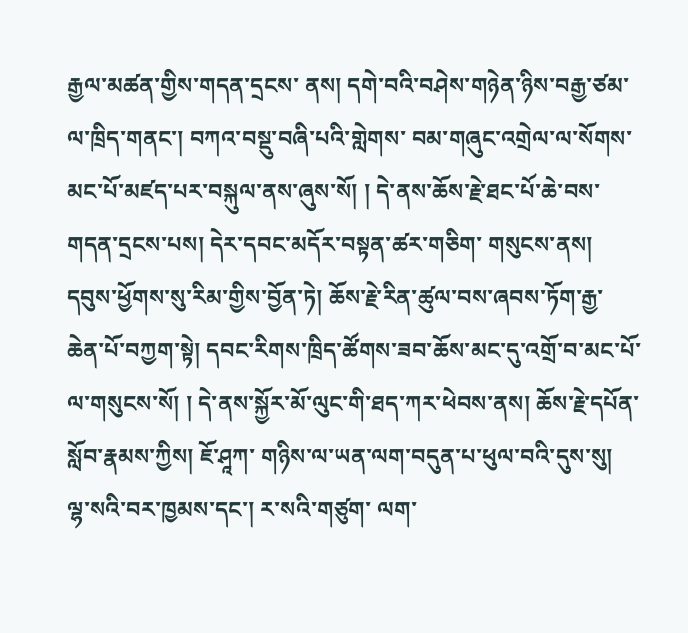རྒྱལ་མཚན་གྱིས་གདན་དྲངས་ ནས། དགེ་བའི་བཤེས་གཉེན་ཉིས་བརྒྱ་ཙམ་ལ་ཁྲིད་གནང་། བཀའ་བསྡུ་བཞི་པའི་གླེགས་ བམ་གཞུང་འགྲེལ་ལ་སོགས་མང་པོ་མཛད་པར་བསྐུལ་ནས་ཞུས་སོ། ། དེ་ནས་ཆོས་རྗེ་ཐང་པོ་ཆེ་བས་གདན་དྲངས་པས། དེར་དབང་མདོར་བསྟན་ཚར་གཅིག་ གསུངས་ནས། དབུས་ཕྱོགས་སུ་རིམ་གྱིས་བྱོན་ཏེ། ཆོས་རྗེ་རིན་ཚུལ་བས་ཞབས་ཏོག་རྒྱ་ ཆེན་པོ་བཀྱག་སྟེ། དབང་རིགས་ཁྲིད་ཚོགས་ཟབ་ཆོས་མང་དུ་འགྲོ་བ་མང་པོ་ལ་གསུངས་སོ། ། དེ་ནས་སྐྱོར་མོ་ལུང་གི་ཐད་ཀར་ཕེབས་ནས། ཆོས་རྗེ་དཔོན་སློབ་རྣམས་ཀྱིས། ཇོ་ཤཱཀ་ གཉིས་ལ་ཡན་ལག་བདུན་པ་ཕུལ་བའི་དུས་སུ། ལྷ་སའི་བར་ཁྱམས་དང་། ར་སའི་གཙུག་ ལག་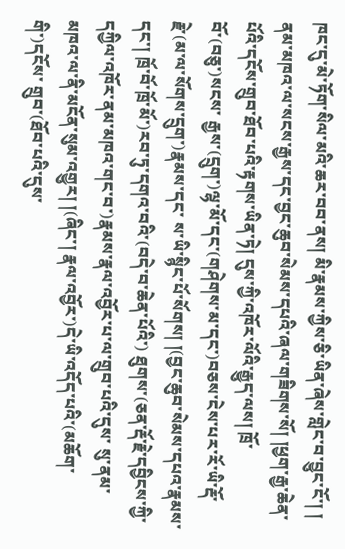ཁང་དུ་མེ་ཏོག་སིལ་མའི་ཆར་བབ་ནས། མི་རྣམས་ཀྱིས་ཅི་ཡིན་ཞེས་གླེང་བ་བྱུང་ངོ་། ། ནམ་མཁའ་ལ་སངས་རྒྱས་དང་བྱང་ཆུབ་སེམས་དཔའི་ཞལ་གཟིགས་སོ། །ཕྱག་རྒྱ་ཆེན་ པོའི་དངོས་གྲུབ་ཐོབ་པའི་རྟགས་ཡིན་ཏེ། དུས་ཀྱི་འཁོར་ལོའི་རྒྱུད་ལས། ཁྲོ་བོ་(བཅུ་)སངས་ རྒྱས་(དྲུག་)ལྷ་མོ་དང་(གཤེགས་མ་དང་)བཅས་ངེས་པར་རོ་ཡི་རྡོ་རྗེ་(མ་ལ་སོགས་དྲུག་)རྣམས་དང་ ས་ཡི་སྙིང་པོ་སོགས། །(བྱང་ཆུབ་སེམས་དཔའ་རྣམས་དང་། ཁྲོ་བོ་ཁྲོ་མོ་)རབ་ཏུ་དགའ་བའི་(བདེ་བ་ཆེན་པོའི་) ཐུགས་(ཅན་རྡོ་རྗེ་དབྱིངས་ཀྱི་དཀྱིལ་འཁོར་ནམ་མཁའ་གང་བ་)རྣམས་རྣལ་འབྱོར་པ་ལ་གྲུབ་པའི་དུས་ སུ་ནམ་མཁའ་ལ་ནི་མངོན་སུམ་འགྱུར། །(ཞིང་། རྣལ་འབྱོར་)དེ་ཡི་འདོད་པའི་(མཆོག་གི་)དངོས་ གྲུབ་(ཐོབ་པའི་དུས་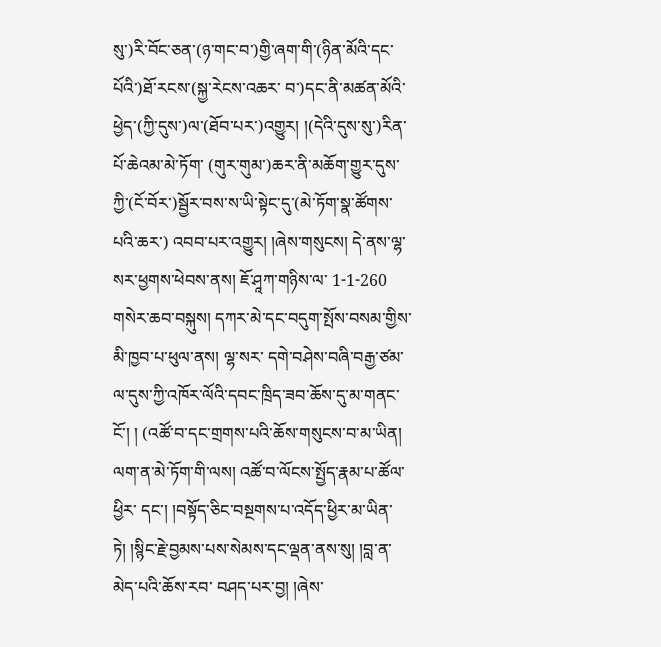སུ་)རི་བོང་ཅན་(ཉ་གང་བ་)གྱི་ཞག་གི་(ཉིན་མོའི་དང་པོའི་)ཐོ་རངས་(སྐྱ་རེངས་འཆར་ བ་)དང་ནི་མཚན་མོའི་ཕྱེད་(ཀྱི་དུས་)ལ་(ཐོབ་པར་)འགྱུར། །(དེའི་དུས་སུ་)རིན་པོ་ཆེའམ་མེ་ཏོག་ (གུར་གུམ་)ཆར་ནི་མཆོག་གྱུར་དུས་ཀྱི་(ངོ་བོར་)སྦྱོར་བས་ས་ཡི་སྟེང་དུ་(མེ་ཏོག་སྣ་ཚོགས་པའི་ཆར་) འབབ་པར་འགྱུར། །ཞེས་གསུངས། དེ་ནས་ལྷ་སར་ཕྱགས་ཕེབས་ནས། ཇོ་ཤཱཀ་གཉིས་ལ་ 1-1-260 གསེར་ཆབ་བསྐུས། དཀར་མེ་དང་བདུག་སྤོས་བསམ་གྱིས་མི་ཁྱབ་པ་ཕུལ་ནས། ལྷ་སར་ དགེ་བཤེས་བཞི་བརྒྱ་ཙམ་ལ་དུས་ཀྱི་འཁོར་ལོའི་དབང་ཁྲིད་ཟབ་ཆོས་དུ་མ་གནང་ངོ་། ། (འཚོ་བ་དང་གྲགས་པའི་ཆོས་གསུངས་བ་མ་ཡིན། ལག་ན་མེ་ཏོག་གི་ལས། འཚོ་བ་ལོངས་སྤྱོད་རྣམ་པ་ཚོལ་ཕྱིར་ དང་། །བསྟོད་ཅིང་བསྔགས་པ་འདོད་ཕྱིར་མ་ཡིན་ཏེ། །སྙིང་རྗེ་བྱམས་པས་སེམས་དང་ལྡན་ནས་སུ། །བླ་ན་མེད་པའི་ཆོས་རབ་ བཤད་པར་བྱ། །ཞེས་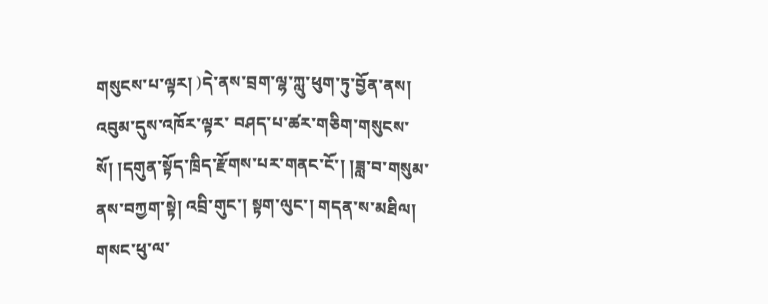གསུངས་པ་ལྟར། )དེ་ནས་བྲག་ལྷ་ཀླུ་ཕུག་ཏུ་བྱོན་ནས། འབུམ་དུས་འཁོར་ལྟར་ བཤད་པ་ཚར་གཅིག་གསུངས་སོ། །དགུན་སྟོད་ཁྲིད་རྫོགས་པར་གནང་ངོ་། །ཟླ་བ་གསུམ་ ནས་བཀྱག་སྟེ། འབྲི་གུང་། སྟག་ལུང་། གདན་ས་མཐིལ། གསང་ཕུ་ལ་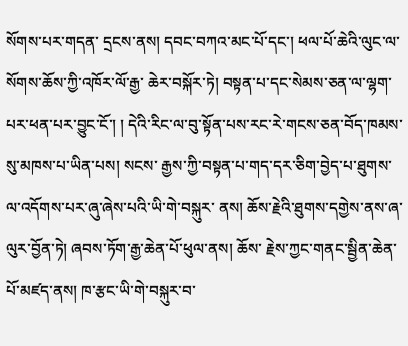སོགས་པར་གདན་ དྲངས་ནས། དབང་བཀའ་མང་པོ་དང་། ཕལ་པོ་ཆེའི་ལུང་ལ་སོགས་ཆོས་ཀྱི་འཁོར་ལོ་རྒྱ་ ཆེར་བསྐོར་ཏེ། བསྟན་པ་དང་སེམས་ཅན་ལ་ལྷག་པར་ཕན་པར་བྱུང་ངོ་། ། དེའི་རིང་ལ་བུ་སྟོན་པས་རང་རེ་གངས་ཅན་བོད་ཁམས་སུ་མཁས་པ་ཡིན་པས། སངས་ རྒྱས་ཀྱི་བསྟན་པ་གད་དར་ཅིག་བྱེད་པ་ཐུགས་ལ་འདོགས་པར་ཞུ་ཞེས་པའི་ཡི་གེ་བསྐུར་ ནས། ཆོས་རྗེའི་ཐུགས་དགྱེས་ནས་ཞ་ལུར་བྱོན་ཏེ། ཞབས་ཏོག་རྒྱ་ཆེན་པོ་ཕུལ་ནས། ཆོས་ རྗེས་ཀྱང་གནང་སྦྱིན་ཆེན་པོ་མཛད་ནས། ཁ་རྩང་ཡི་གེ་བསྐུར་བ་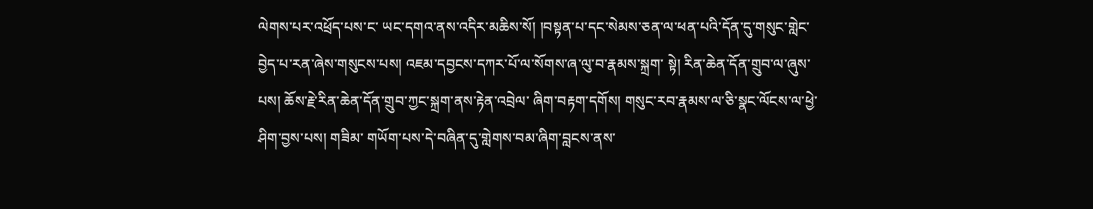ལེགས་པར་འཕྲོད་པས་ང་ ཡང་དགའ་ནས་འདིར་མཆིས་སོ། །བསྟན་པ་དང་སེམས་ཅན་ལ་ཕན་པའི་དོན་དུ་གསུང་གླེང་ བྱེད་པ་རན་ཞེས་གསུངས་པས། འཇམ་དབྱངས་དཀར་པོ་ལ་སོགས་ཞ་ལུ་བ་རྣམས་སྐྲག་ སྟེ། རིན་ཆེན་དོན་གྲུབ་ལ་ཞུས་པས། ཆོས་རྗེ་རིན་ཆེན་དོན་གྲུབ་ཀྱང་སྐྲག་ནས་རྟེན་འབྲེལ་ ཞིག་བརྟག་དགོས། གསུང་རབ་རྣམས་ལ་ཅི་སྣང་ལོངས་ལ་ཕྱེ་ཤིག་བྱས་པས། གཟིམ་ གཡོག་པས་དེ་བཞིན་དུ་གླེགས་བམ་ཞིག་བླངས་ནས་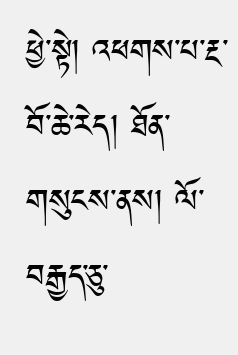ཕྱེ་སྟེ། འཕགས་པ་རྔ་བོ་ཆེ་རེད། ཐོན་ གསུངས་ནས། ལོ་བརྒྱད་ཅུ་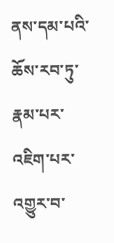ནས་དམ་པའི་ཆོས་རབ་ཏུ་རྣམ་པར་འཇིག་པར་འགྱུར་བ་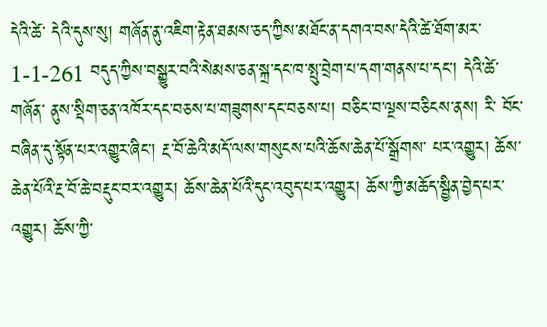དེའི་ཚེ་ དེའི་དུས་སུ། གཞོན་ནུ་འཇིག་རྟེན་ཐམས་ཅད་ཀྱིས་མཐོང་ན་དགའ་བས་དེའི་ཚེ་ཐོག་མར་ 1-1-261 བདུད་ཀྱིས་བསྒྱུར་བའི་སེམས་ཅན་སྐྲ་དང་ཁ་སྤུ་བྲེག་པ་དག་གནས་པ་དང་། དེའི་ཚེ་གཞོན་ ནུས་སྡིག་ཅན་འཁོར་དང་བཅས་པ་གཟུགས་དང་བཅས་པ། བཅིང་བ་ལྔས་བཅིངས་ནས། རི་ བོང་བཞིན་དུ་སྟོན་པར་འགྱུར་ཞིང་། རྔ་བོ་ཆེའི་མདོ་ལས་གསུངས་པའི་ཆོས་ཆེན་པོ་སྒྲོགས་ པར་འགྱུར། ཆོས་ཆེན་པོའི་རྔ་བོ་ཆེ་བརྡུང་བར་འགྱུར། ཆོས་ཆེན་པོའི་དུང་འབུད་པར་འགྱུར། ཆོས་ཀྱི་མཆོད་སྦྱིན་བྱེད་པར་འགྱུར། ཆོས་ཀྱི་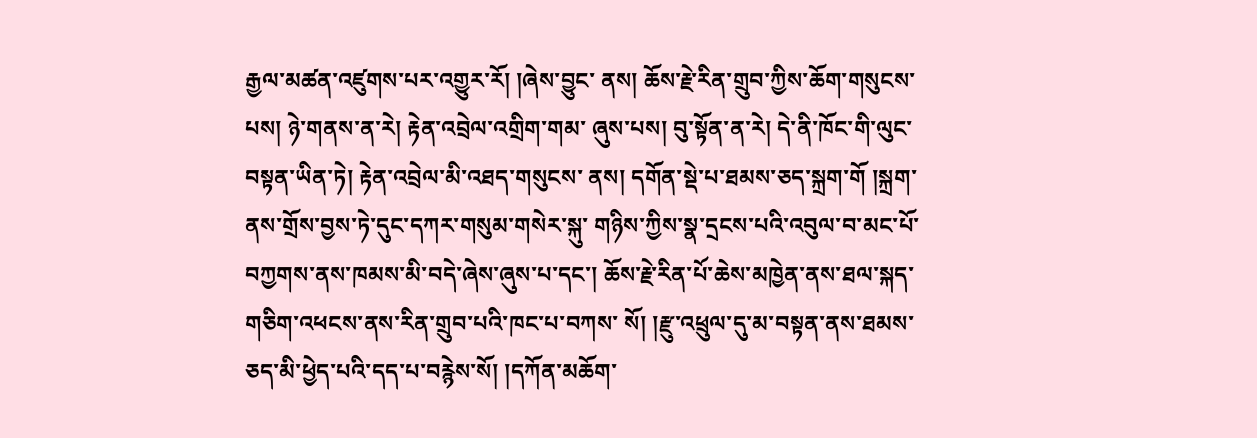རྒྱལ་མཚན་འཛུགས་པར་འགྱུར་རོ། །ཞེས་བྱུང་ ནས། ཆོས་རྗེ་རིན་གྲུབ་ཀྱིས་ཆོག་གསུངས་པས། ཉེ་གནས་ན་རེ། རྟེན་འབྲེལ་འགྲིག་གམ་ ཞུས་པས། བུ་སྟོན་ན་རེ། དེ་ནི་ཁོང་གི་ལུང་བསྟན་ཡིན་ཏེ། རྟེན་འབྲེལ་མི་འཐད་གསུངས་ ནས། དགོན་སྡེ་པ་ཐམས་ཅད་སྐྲག་གོ །སྐྲག་ནས་གྲོས་བྱས་ཏེ་དུང་དཀར་གསུམ་གསེར་སྐུ་ གཉིས་ཀྱིས་སྣ་དྲངས་པའི་འབུལ་བ་མང་པོ་བཀྱགས་ནས་ཁམས་མི་བདེ་ཞེས་ཞུས་པ་དང་། ཆོས་རྗེ་རིན་པོ་ཆེས་མཁྱེན་ནས་ཐལ་སྐད་གཅིག་འཕངས་ནས་རིན་གྲུབ་པའི་ཁང་པ་བཀས་ སོ། །རྫུ་འཕྲུལ་དུ་མ་བསྟན་ནས་ཐམས་ཅད་མི་ཕྱེད་པའི་དད་པ་བརྙེས་སོ། །དཀོན་མཆོག་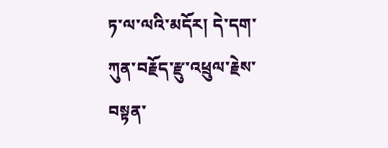ཏ་ལ་ལའི་མདོར། དེ་དག་ཀུན་བརྗོད་རྫུ་འཕྲུལ་རྗེས་བསྟན་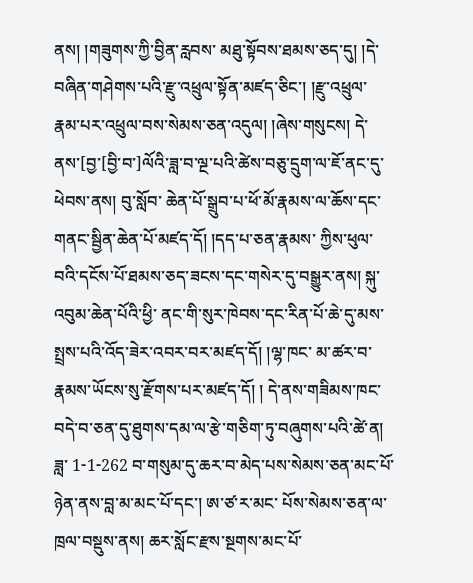ནས། །གཟུགས་ཀྱི་བྱིན་རླབས་ མཐུ་སྟོབས་ཐམས་ཅད་དུ། །དེ་བཞིན་གཤེགས་པའི་རྫུ་འཕྲུལ་སྟོན་མཛད་ཅིང་། །རྫུ་འཕྲུལ་ རྣམ་པར་འཕྲུལ་བས་སེམས་ཅན་འདུལ། །ཞེས་གསུངས། དེ་ནས་[བྱ་[བྱི་བ་]ལོའི་ཟླ་བ་ལྔ་པའི་ཚེས་བཅུ་དྲུག་ལ་ཇོ་ནང་དུ་ཕེབས་ནས། བུ་སློབ་ ཆེན་པོ་སྒྲུབ་པ་ཕོ་མོ་རྣམས་ལ་ཆོས་དང་གནང་སྦྱིན་ཆེན་པོ་མཛད་དོ། །དད་པ་ཅན་རྣམས་ ཀྱིས་ཕུལ་བའི་དངོས་པོ་ཐམས་ཅད་ཟངས་དང་གསེར་དུ་བསྒྱུར་ནས། སྐུ་འབུམ་ཆེན་པོའི་ཕྱི་ ནང་གི་སུར་ཁེབས་དང་རིན་པོ་ཆེ་དུ་མས་སྤྲས་པའི་འོད་ཟེར་འབར་བར་མཛད་དོ། །ལྷ་ཁང་ མ་ཚར་བ་རྣམས་ཡོངས་སུ་རྫོགས་པར་མཛད་དོ། ། དེ་ནས་གཟིམས་ཁང་བདེ་བ་ཅན་དུ་ཐུགས་དམ་ལ་རྩེ་གཅིག་ཏུ་བཞུགས་པའི་ཚེ་ན། ཟླ་ 1-1-262 བ་གསུམ་དུ་ཆར་བ་མེད་པས་སེམས་ཅན་མང་པོ་ཉེན་ནས་བླ་མ་མང་པོ་དང་། ཨ་ཙ་ར་མང་ པོས་སེམས་ཅན་ལ་ཁྲལ་བསྡུས་ནས། ཆར་སློང་རྫས་སྔགས་མང་པོ་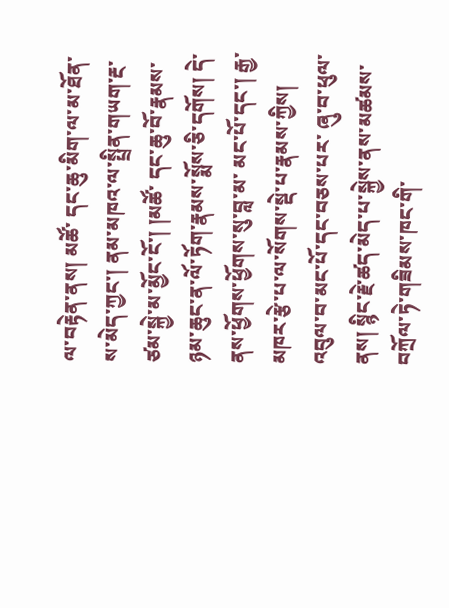ལ་བརྟེན་ནས། མཚོ་ དང་ཆུ་མིག་ལ་མ་ཐོན་ས་མེད་ཀྱང་། ནམ་མཁའ་ལ་སྤྲིན་གཡག་རྔ་ཙམ་སྐྱེ་མ་མྱོང་ངོ་། །མཚོ་ དང་ཆུ་བོ་རྣམས་ཉམ་ཆུང་ན་ལོ་ཏོག་རྣམས་སྨོས་ཅི་དགོས། དེ་ནས་ཕྱོགས་ཕྱོགས་སུ་བླ་མ་ མང་པོ་དང་། རྒྱ་མཁར་རྩེ་པ་ལ་སོགས་སྡེ་པ་རྣམས་ཀྱིས། འབུལ་བ་མང་པོ་དང་བཅས་པར་ ཞུ་བ་ཕུལ་ནས། སྙིང་རྗེ་ཚད་མེད་པ་སྐྱེས་ནས་མཚམས་བཀྲོལ་ཏེ་གཟིམས་ཁང་གི་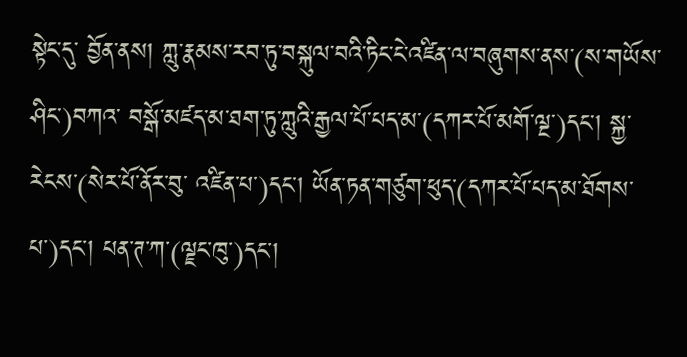སྟེང་དུ་ བྱོན་ནས། ཀླུ་རྣམས་རབ་ཏུ་བསྐུལ་བའི་ཏིང་ངེ་འཛིན་ལ་བཞུགས་ནས་(ས་གཡོས་ཤིང་)བཀའ་ བསྒོ་མཛད་མ་ཐག་ཏུ་ཀླུའི་རྒྱལ་པོ་པད་མ་(དཀར་པོ་མགོ་ལྔ་)དང་། སྐྱ་རེངས་(སེར་པོ་ནོར་བུ་ འཛིན་པ་)དང་། ཡོན་ཏན་གཙུག་ཕུད་(དཀར་པོ་པད་མ་ཐོགས་པ་)དང་། པན་ཊ་ཀ་(ལྗང་ཁུ་)དང་།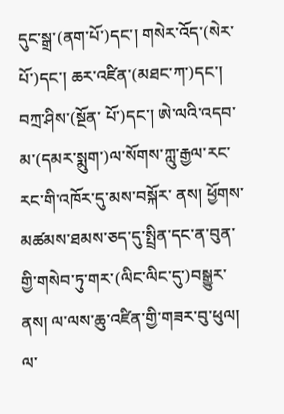དུང་སྒྲ་(ནག་པོ་)དང་། གསེར་འོད་(སེར་པོ་)དང་། ཆར་འཛིན་(མཐང་ཀ་)དང་། བཀྲ་ཤིས་(སྔོན་ པོ་)དང་། ཨེ་ལའི་འདབ་མ་(དམར་སྨུག་)ལ་སོགས་ཀླུ་རྒྱལ་རང་རང་གི་འཁོར་དུ་མས་བསྐོར་ ནས། ཕྱོགས་མཚམས་ཐམས་ཅད་དུ་སྤྲིན་དང་ན་བུན་གྱི་གསེབ་ཏུ་གར་(ལིང་ལིང་དུ་)བསྒྱུར་ ནས། ལ་ལས་ཆུ་འཛིན་གྱི་གཟར་བུ་ཕུལ། ལ་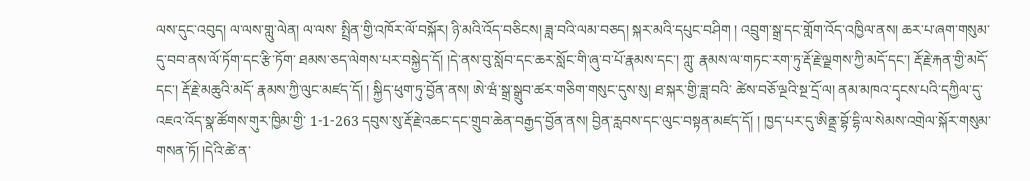ལས་དུང་འབུད། ལ་ལས་གླུ་ལེན། ལ་ལས་ སྤྲིན་གྱི་འཁོར་ལོ་བསྐོར། ཉི་མའི་འོད་བཅིངས། ཟླ་བའི་ལམ་བཅད། སྐར་མའི་དཔུང་བཤིག ། འབྲུག་སྒྲ་དང་གློག་འོད་འཁྱིལ་ནས། ཆར་པ་ཞག་གསུམ་དུ་བབ་ནས་ལོ་ཏོག་དང་རྩི་ཏོག་ ཐམས་ཅད་ལེགས་པར་བསྐྱེད་དོ། །དེ་ནས་བུ་སློབ་དང་ཆར་སློང་གི་ཞུ་བ་པོ་རྣམས་དང་། ཀླུ་ རྣམས་ལ་གཏང་རག་ཏུ་རྡོ་རྗེ་ལྗགས་ཀྱི་མདོ་དང་། རྡོ་རྗེ་རྐན་གྱི་མདོ་དང་། རྡོ་རྗེ་མཆུའི་མདོ་ རྣམས་ཀྱི་ལུང་མཛད་དོ། ། སྐྱིད་ཕུག་ཏུ་བྱོན་ནས། ཨེ་ཝཾ་སྒྲ་སྒྲུབ་ཚར་གཅིག་གསུང་དུས་སུ། ཐ་སྐར་གྱི་ཟླ་བའི་ ཚེས་བཅོ་ལྔའི་སྔ་དྲོ་ལ། ནམ་མཁའ་དྭངས་པའི་དཀྱིལ་དུ་འཇའ་འོད་སྣ་ཚོགས་གུར་ཁྱིམ་གྱི་ 1-1-263 དབུས་སུ་རྡོ་རྗེ་འཆང་དང་གྲུབ་ཆེན་བརྒྱད་བྱོན་ནས། བྱིན་རླབས་དང་ལུང་བསྟན་མཛད་དོ། ། ཁྱད་པར་དུ་ཨིནྡྲ་བྷོ་དྷི་ལ་སེམས་འགྲེལ་སྐོར་གསུམ་གསན་ཏོ། །དེའི་ཚེ་ན་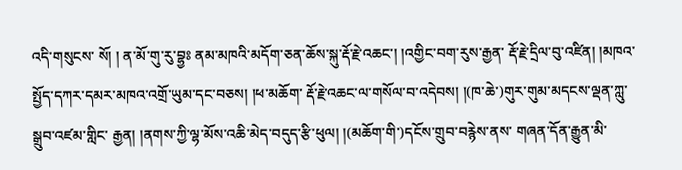འདི་གསུངས་ སོ། ། ན་མོ་གུ་རུ་བྷྱཿ ནམ་མཁའི་མདོག་ཅན་ཆོས་སྐུ་རྡོ་རྗེ་འཆང་། །འགྱིང་བག་རུས་རྒྱན་ རྡོ་རྗེ་དྲིལ་བུ་འཛིན། །མཁའ་སྤྱོད་དཀར་དམར་མཁའ་འགྲོ་ཡུམ་དང་བཅས། །ཕ་མཆོག་ རྡོ་རྗེ་འཆང་ལ་གསོལ་བ་འདེབས། །(ཁ་ཆེ་)གུར་གུམ་མདངས་ལྡན་ཀླུ་སྒྲུབ་འཛམ་གླིང་ རྒྱན། །ནགས་ཀྱི་ལྷ་མོས་འཆི་མེད་བདུད་རྩི་ཕུལ། །(མཆོག་གི་)དངོས་གྲུབ་བརྙེས་ནས་ གཞན་དོན་རྒྱུན་མི་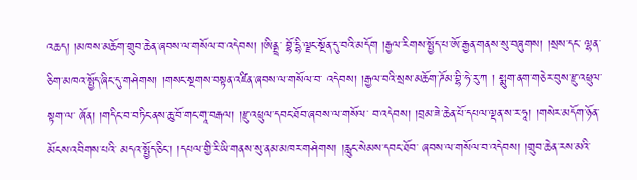འཆད། །མཁས་མཆོག་གྲུབ་ཆེན་ཞབས་ལ་གསོལ་བ་འདེབས། །ཨིནྡྲ་ བྷོ་དྷི་ལྗང་སྔོན་དུ་བའི་མདོག །རྒྱལ་རིགས་སྤྱོད་པ་ཨོ་རྒྱན་གནས་སུ་བཞུགས། །སྲས་དང་ ལྷན་ཅིག་མཁའ་སྤྱོད་ཞིང་དུ་གཤེགས། །གསང་སྔགས་བསྟན་འཛིན་ཞབས་ལ་གསོལ་བ་ འདེབས། །རྒྱལ་བའི་སྲས་མཆོག་ཌོམ་བྷི་ཧེ་རུ་ཀ ། སྨུག་ནག་གཅེར་བུས་རྫུ་འཕྲུལ་སྟག་ལ་ ཞོན། །གདིང་བ་བཏིང་ནས་ཆུ་བོ་གང་གཱ་བརྒལ། །རྫུ་འཕྲུལ་དབང་ཐོབ་ཞབས་ལ་གསོལ་ བ་འདེབས། །བྲམ་ཟེ་ཆེན་པོ་དཔལ་ལྡན་ས་ར་ཧཱ། །གསེར་མདོག་ཉོན་མོངས་འབིགས་པའི་ མདའ་སྤྱོད་ཅིང་། །དཔལ་གྱི་རི་ཡི་གནས་སུ་ནམ་མཁར་གཤེགས། །རླུང་སེམས་དབང་ཐོབ་ ཞབས་ལ་གསོལ་བ་འདེབས། །གྲུབ་ཆེན་རས་མའི་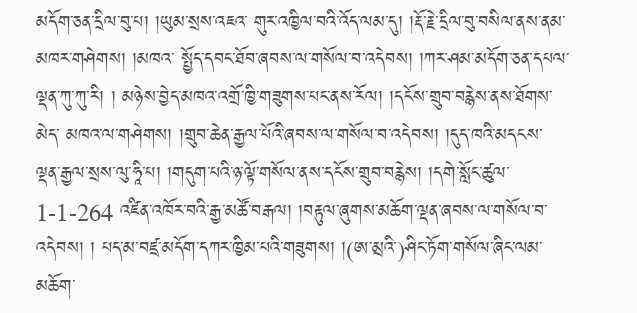མདོག་ཅན་དྲིལ་བུ་པ། །ཡུམ་སྲས་འཇའ་ གུར་འཁྱིལ་བའི་འོད་ལམ་དུ། །རྡོ་རྗེ་དྲིལ་བུ་བསིལ་ནས་ནམ་མཁར་གཤེགས། །མཁའ་ སྤྱོད་དབང་ཐོབ་ཞབས་ལ་གསོལ་བ་འདེབས། །ཀར་ཤམ་མདོག་ཅན་དཔལ་ལྡན་ཀུ་ཀུ་རི། ། མཉེས་བྱེད་མཁའ་འགྲོ་ཁྱི་གཟུགས་པང་ནས་རོལ། །དངོས་གྲུབ་བརྙེས་ནས་ཐོགས་མེད་ མཁའ་ལ་གཤེགས། །གྲུབ་ཆེན་རྒྱལ་པོའི་ཞབས་ལ་གསོལ་བ་འདེབས། །དུད་ཁའི་མདངས་ ལྡན་རྒྱལ་སྲས་ལུ་ཧཱི་པ། །གདུག་པའི་ཉ་ལྟོ་གསོལ་ནས་དངོས་གྲུབ་བརྙེས། །དགེ་སློང་ཚུལ་ 1-1-264 འཛིན་འཁོར་བའི་རྒྱ་མཚོ་བརྒལ། །བརྟུལ་ཞུགས་མཆོག་ལྡན་ཞབས་ལ་གསོལ་བ་འདེབས། ། པད་མ་བཛྲ་མདོག་དཀར་ཁྱིམ་པའི་གཟུགས། །(ཨ་མྲའི་)ཤིང་ཏོག་གསོལ་ཞིང་ལམ་མཆོག་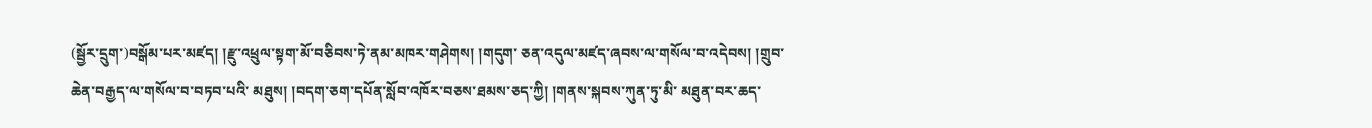(སྦྱོར་དྲུག་)བསྒོམ་པར་མཛད། །རྫུ་འཕྲུལ་སྟག་མོ་བཅིབས་ཏེ་ནམ་མཁར་གཤེགས། །གདུག་ ཅན་འདུལ་མཛད་ཞབས་ལ་གསོལ་བ་འདེབས། །གྲུབ་ཆེན་བརྒྱད་ལ་གསོལ་བ་བཏབ་པའི་ མཐུས། །བདག་ཅག་དཔོན་སློབ་འཁོར་བཅས་ཐམས་ཅད་ཀྱི། །གནས་སྐབས་ཀུན་ཏུ་མི་ མཐུན་བར་ཆད་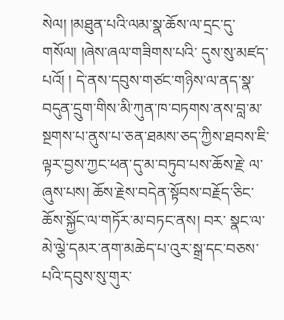སེལ། །མཐུན་པའི་ལམ་སྣ་ཆོས་ལ་དྲང་དུ་གསོལ། །ཞེས་ཞལ་གཟིགས་པའི་ དུས་སུ་མཛད་པའོ། ། དེ་ནས་དབུས་གཙང་གཉིས་ལ་ནད་སྣ་བདུན་དྲུག་གིས་མི་ཀུན་ཁ་བཏགས་ནས་བླ་མ་ སྔགས་པ་ནུས་པ་ཅན་ཐམས་ཅད་ཀྱིས་ཐབས་ཇི་ལྟར་བྱས་ཀྱང་ཕན་དུ་མ་བཏུབ་པས་ཆོས་རྗེ་ ལ་ཞུས་པས། ཆོས་རྗེས་བདེན་སྟོབས་བརྗོད་ཅིང་ཆོས་སྐྱོང་ལ་གཏོར་མ་བཏང་ནས། བར་ སྣང་ལ་མེ་ལྕེ་དམར་ནག་མཆེད་པ་འུར་སྒྲ་དང་བཅས་པའི་དབུས་སུ་གུར་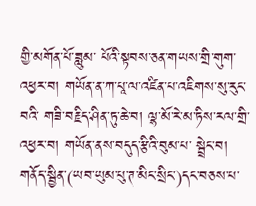གྱི་མགོན་པོ་ཟླུམ་ པོའི་སྟབས་ཅན་གཡས་གྲི་གུག་འཕྱར་བ། གཡོན་ན་ཀ་པཱ་ལ་འཛིན་པ་འཇིགས་སུ་རུང་བའི་ གཟི་བརྗིད་ཤིན་ཏུ་ཆེ་བ། ལྷ་མོ་རེ་མ་ཏིས་རལ་གྲི་འཕྱར་བ། གཡོན་ནས་བདུད་རྩིའི་བུམ་པ་ སྦྲེང་བ། གནོད་སྦྱིན་(ཡབ་ཡུམ་པུ་ཊ་མིང་སྲིང་)དང་བཅས་པ་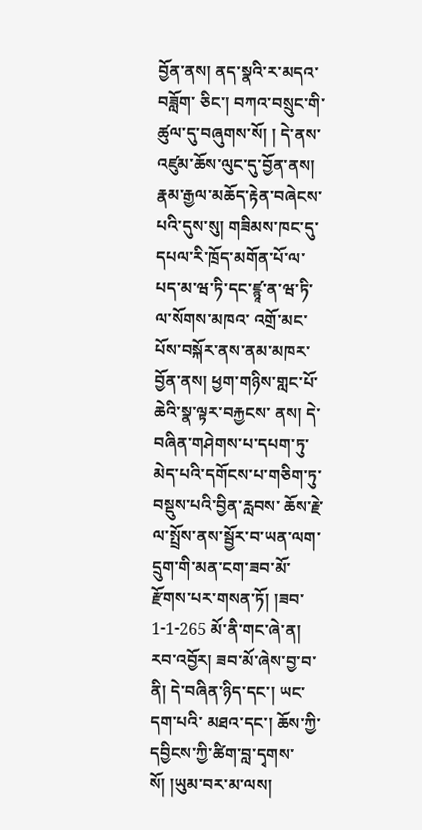བྱོན་ནས། ནད་སྣའི་ར་མདའ་བཟློག་ ཅིང་། བཀའ་བསྲུང་གི་ཚུལ་དུ་བཞུགས་སོ། ། དེ་ནས་འཛུམ་ཆོས་ལུང་དུ་བྱོན་ནས། རྣམ་རྒྱལ་མཆོད་རྟེན་བཞེངས་པའི་དུས་སུ། གཟིམས་ཁང་དུ་དཔལ་རི་ཁྲོད་མགོན་པོ་ལ་པད་མ་ཝ་ཏི་དང་ཛྙཱ་ན་ཝ་ཏི་ལ་སོགས་མཁའ་ འགྲོ་མང་པོས་བསྐོར་ནས་ནམ་མཁར་བྱོན་ནས། ཕྱག་གཉིས་གླང་པོ་ཆེའི་སྣ་ལྟར་བརྐྱངས་ ནས། དེ་བཞིན་གཤེགས་པ་དཔག་ཏུ་མེད་པའི་དགོངས་པ་གཅིག་ཏུ་བསྡུས་པའི་བྱིན་རླབས་ ཆོས་རྗེ་ལ་སྤྲོས་ནས་སྦྱོར་བ་ཡན་ལག་དྲུག་གི་མན་ངག་ཟབ་མོ་རྫོགས་པར་གསན་ཏོ། །ཟབ་ 1-1-265 མོ་ནི་གང་ཞེ་ན། རབ་འབྱོར། ཟབ་མོ་ཞེས་བྱ་བ་ནི། དེ་བཞིན་ཉིད་དང་། ཡང་དག་པའི་ མཐའ་དང་། ཆོས་ཀྱི་དབྱིངས་ཀྱི་ཚིག་བླ་དྭགས་སོ། །ཡུམ་བར་མ་ལས།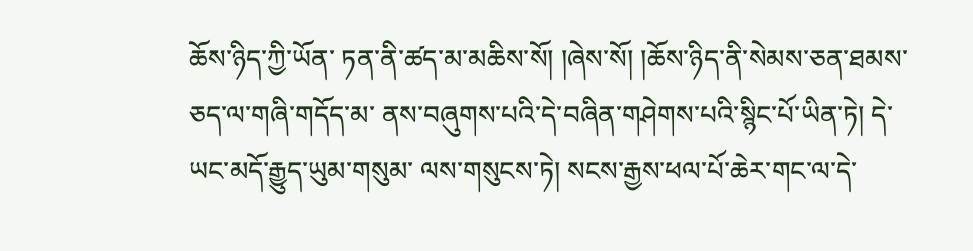ཆོས་ཉིད་ཀྱི་ཡོན་ ཏན་ནི་ཚད་མ་མཆིས་སོ། །ཞེས་སོ། །ཆོས་ཉིད་ནི་སེམས་ཅན་ཐམས་ཅད་ལ་གཞི་གདོད་མ་ ནས་བཞུགས་པའི་དེ་བཞིན་གཤེགས་པའི་སྙིང་པོ་ཡིན་ཏེ། དེ་ཡང་མདོ་རྒྱུད་ཡུམ་གསུམ་ ལས་གསུངས་ཏེ། སངས་རྒྱས་ཕལ་པོ་ཆེར་གང་ལ་དེ་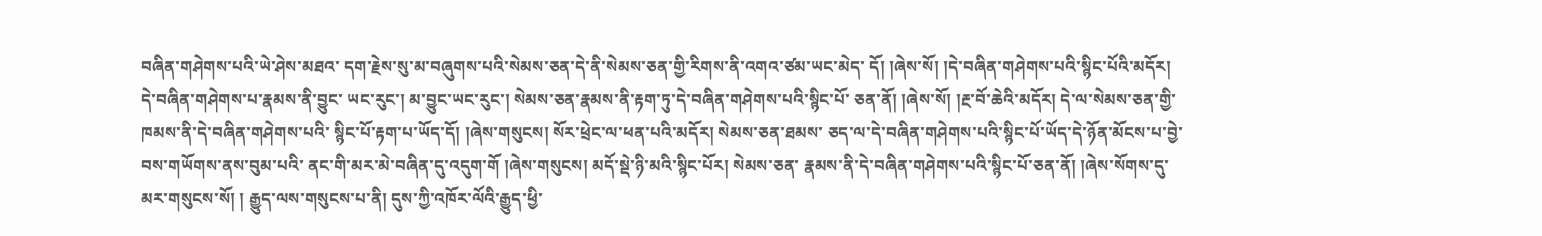བཞིན་གཤེགས་པའི་ཡེ་ཤེས་མཐའ་ དག་རྗེས་སུ་མ་བཞུགས་པའི་སེམས་ཅན་དེ་ནི་སེམས་ཅན་གྱི་རིགས་ནི་འགའ་ཙམ་ཡང་མེད་ དོ། །ཞེས་སོ། །དེ་བཞིན་གཤེགས་པའི་སྙིང་པོའི་མདོར། དེ་བཞིན་གཤེགས་པ་རྣམས་ནི་བྱུང་ ཡང་རུང་། མ་བྱུང་ཡང་རུང་། སེམས་ཅན་རྣམས་ནི་རྟག་ཏུ་དེ་བཞིན་གཤེགས་པའི་སྙིང་པོ་ ཅན་ནོ། །ཞེས་སོ། །རྔ་བོ་ཆེའི་མདོར། དེ་ལ་སེམས་ཅན་གྱི་ཁམས་ནི་དེ་བཞིན་གཤེགས་པའི་ སྙིང་པོ་རྟག་པ་ཡོད་དོ། །ཞེས་གསུངས། སོར་ཕྲེང་ལ་ཕན་པའི་མདོར། སེམས་ཅན་ཐམས་ ཅད་ལ་དེ་བཞིན་གཤེགས་པའི་སྙིང་པོ་ཡོད་དེ་ཉོན་མོངས་པ་བྱེ་བས་གཡོགས་ནས་བུམ་པའི་ ནང་གི་མར་མེ་བཞིན་དུ་འདུག་གོ །ཞེས་གསུངས། མདོ་སྡེ་ཉི་མའི་སྙིང་པོར། སེམས་ཅན་ རྣམས་ནི་དེ་བཞིན་གཤེགས་པའི་སྙིང་པོ་ཅན་ནོ། །ཞེས་སོགས་དུ་མར་གསུངས་སོ། ། རྒྱུད་ལས་གསུངས་པ་ནི། དུས་ཀྱི་འཁོར་ལོའི་རྒྱུད་ཕྱི་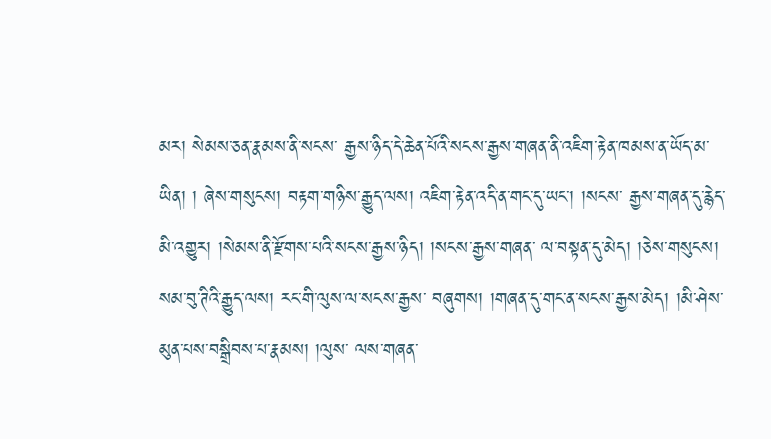མར། སེམས་ཅན་རྣམས་ནི་སངས་ རྒྱས་ཉིད་དེ་ཆེན་པོའི་སངས་རྒྱས་གཞན་ནི་འཇིག་རྟེན་ཁམས་ན་ཡོད་མ་ཡིན། ། ཞེས་གསུངས། བརྟག་གཉིས་རྒྱུད་ལས། འཇིག་རྟེན་འདི་ན་གང་དུ་ཡང་། །སངས་ རྒྱས་གཞན་དུ་རྙེད་མི་འགྱུར། །སེམས་ནི་རྫོགས་པའི་སངས་རྒྱས་ཉིད། །སངས་རྒྱས་གཞན་ ལ་བསྟན་དུ་མེད། །ཅེས་གསུངས། སམ་བུ་ཊིའི་རྒྱུད་ལས། རང་གི་ལུས་ལ་སངས་རྒྱས་ བཞུགས། །གཞན་དུ་གང་ན་སངས་རྒྱས་མེད། །མི་ཤེས་མུན་པས་བསྒྲིབས་པ་རྣམས། །ལུས་ ལས་གཞན་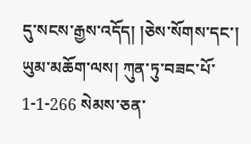དུ་སངས་རྒྱས་འདོད། །ཅེས་སོགས་དང་། ཡུམ་མཆོག་ལས། ཀུན་ཏུ་བཟང་པོ་ 1-1-266 སེམས་ཅན་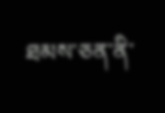ཐམས་ཅན་ནི་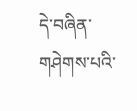དེ་བཞིན་གཤེགས་པའི་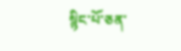སྙིང་པོ་ཅན་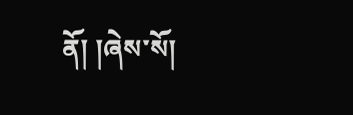ནོ། །ཞེས་སོ།